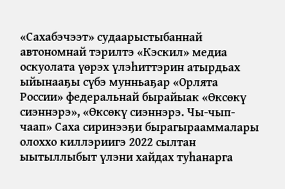«Сахабэчээт» судаарыстыбаннай автономнай тэрилтэ «Кэскил» медиа оскуолата үөрэх үлэһиттэрин атырдьах ыйынааҕы сүбэ мунньаҕар «Орлята России» федеральнай бырайыак «Өксөкү сиэннэрэ», «Өксөкү сиэннэрэ. Чы-чып-чаап» Саха сиринээҕи бырагырааммалары олоххо киллэриигэ 2022 сылтан ыытыллыбыт үлэни хайдах туһанарга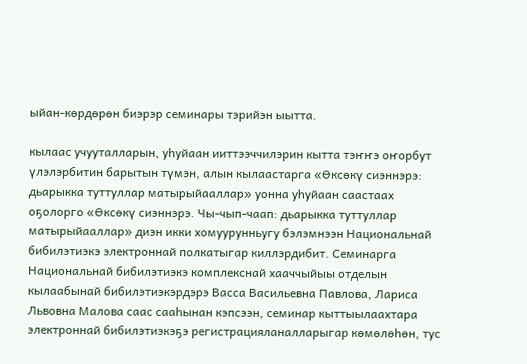ыйан-көрдөрөн биэрэр семинары тэрийэн ыытта.

кылаас учууталларын, уһуйаан ииттээччилэрин кытта тэҥҥэ оҥорбут үлэлэрбитин барытын түмэн, алын кылаастарга «Өксөкү сиэннэрэ: дьарыкка туттуллар матырыйааллар» уонна уһуйаан саастаах оҕолорго «Өксөкү сиэннэрэ. Чы-чып-чаап: дьарыкка туттуллар матырыйааллар» диэн икки хомуурунньугу бэлэмнээн Национальнай бибилэтиэкэ электроннай полкатыгар киллэрдибит. Семинарга Национальнай бибилэтиэкэ комплекснай хааччыйыы отделын кылаабынай бибилэтиэкэрдэрэ Васса Васильевна Павлова, Лариса Львовна Малова саас сааһынан кэпсээн, семинар кыттыылаахтара электроннай бибилэтиэкэҕэ регистрацияланалларыгар көмөлөһөн, тус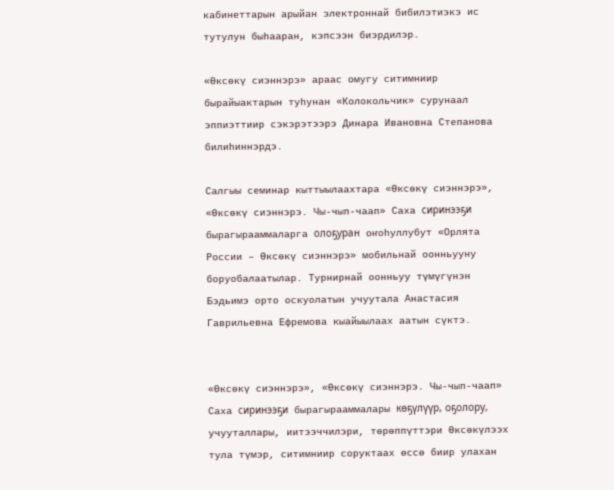кабинеттарын арыйан электроннай бибилэтиэкэ ис тутулун быһааран, кэпсээн биэрдилэр.

«Өксөкү сиэннэрэ» араас омугу ситимниир бырайыактарын туһунан «Колокольчик» сурунаал эппиэттиир сэкэрэтээрэ Динара Ивановна Степанова билиһиннэрдэ.

Салгыы семинар кыттыылаахтара «Өксөкү сиэннэрэ», «Өксөкү сиэннэрэ. Чы-чып-чаап» Саха сиринээҕи бырагырааммаларга олоҕуран оҥоһуллубут «Орлята России – Өксөкү сиэннэрэ» мобильнай оонньууну боруобалаатылар. Турнирнай оонньуу түмүгүнэн Бэдьимэ орто оскуолатын учуутала Анастасия Гаврильевна Ефремова кыайыылаах аатын сүктэ.


«Өксөкү сиэннэрэ», «Өксөкү сиэннэрэ. Чы-чып-чаап» Саха сиринээҕи бырагырааммалары көҕүлүүр, оҕолору, учууталлары, иитээччилэри, төрөппүттэри Өксөкүлээх тула түмэр, ситимниир соруктаах өссө биир улахан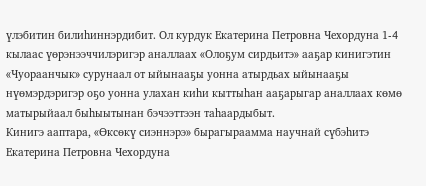үлэбитин билиһиннэрдибит. Ол курдук Екатерина Петровна Чехордуна 1-4 кылаас үөрэнээччилэригэр аналлаах «Олоҕум сирдьитэ» ааҕар кинигэтин «Чуораанчык» сурунаал от ыйынааҕы уонна атырдьах ыйынааҕы нүөмэрдэригэр оҕо уонна улахан киһи кыттыһан ааҕарыгар аналлаах көмө матырыйаал быһыытынан бэчээттээн таһаардыбыт.
Кинигэ ааптара, «Өксөкү сиэннэрэ» бырагыраамма научнай сүбэһитэ Екатерина Петровна Чехордуна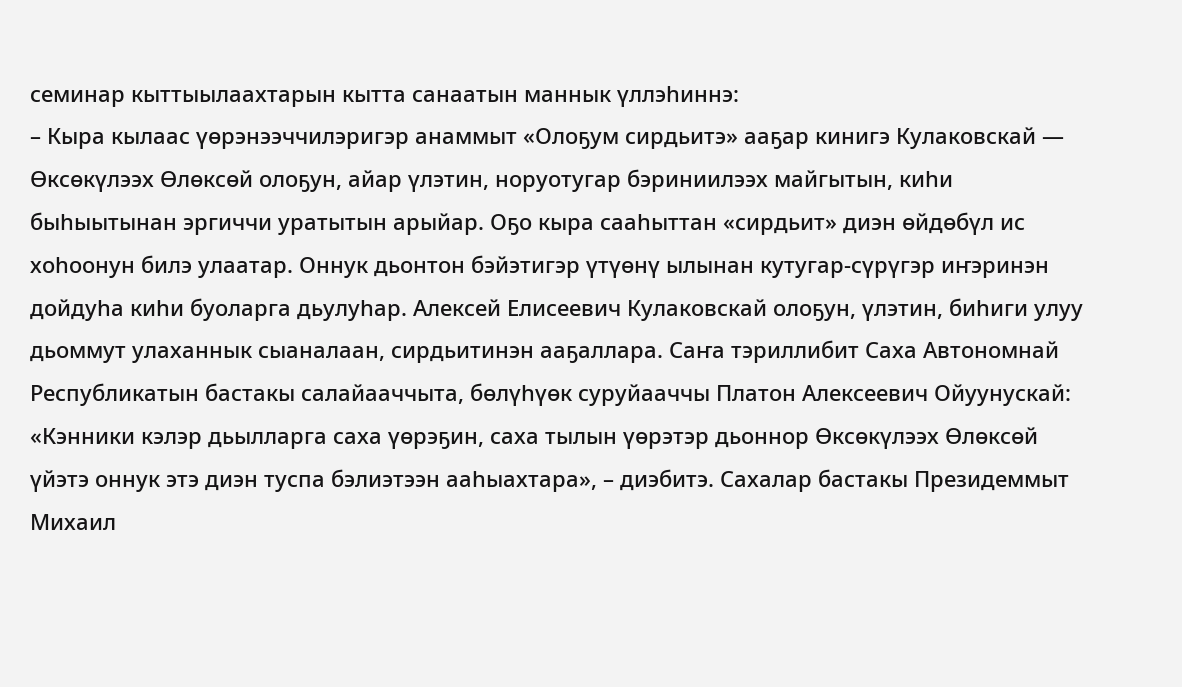семинар кыттыылаахтарын кытта санаатын маннык үллэһиннэ:
– Кыра кылаас үөрэнээччилэригэр анаммыт «Олоҕум сирдьитэ» ааҕар кинигэ Кулаковскай — Өксөкүлээх Өлөксөй олоҕун, айар үлэтин, норуотугар бэриниилээх майгытын, киһи быһыытынан эргиччи уратытын арыйар. Оҕо кыра сааһыттан «сирдьит» диэн өйдөбүл ис хоһоонун билэ улаатар. Оннук дьонтон бэйэтигэр үтүөнү ылынан кутугар-сүрүгэр иҥэринэн дойдуһа киһи буоларга дьулуһар. Алексей Елисеевич Кулаковскай олоҕун, үлэтин, биһиги улуу дьоммут улаханнык сыаналаан, сирдьитинэн ааҕаллара. Саҥа тэриллибит Саха Автономнай Республикатын бастакы салайааччыта, бөлүһүөк суруйааччы Платон Алексеевич Ойуунускай: «Кэнники кэлэр дьылларга саха үөрэҕин, саха тылын үөрэтэр дьоннор Өксөкүлээх Өлөксөй үйэтэ оннук этэ диэн туспа бэлиэтээн ааһыахтара», – диэбитэ. Сахалар бастакы Президеммыт Михаил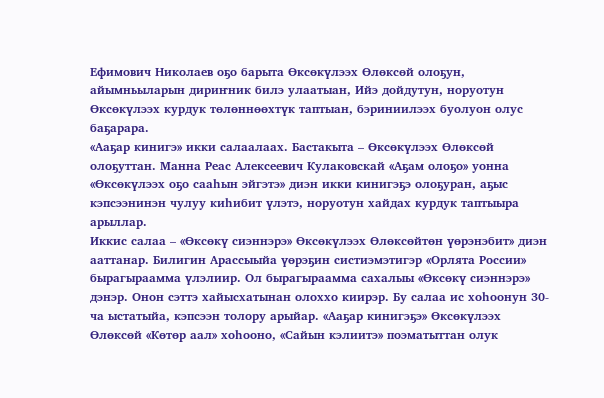Ефимович Николаев оҕо барыта Өксөкүлээх Өлөксөй олоҕун, айымньыларын дириҥник билэ улаатыан, Ийэ дойдутун, норуотун Өксөкүлээх курдук төлөннөөхтүк таптыан, бэриниилээх буолуон олус баҕарара.
«Ааҕар кинигэ» икки салаалаах. Бастакыта – Өксөкүлээх Өлөксөй олоҕуттан. Манна Реас Алексеевич Кулаковскай «Аҕам олоҕо» уонна «Өксөкүлээх оҕо сааһын эйгэтэ» диэн икки кинигэҕэ олоҕуран, аҕыс кэпсээнинэн чулуу киһибит үлэтэ, норуотун хайдах курдук таптыыра арыллар.
Иккис салаа – «Өксөкү сиэннэрэ» Өксөкүлээх Өлөксөйтөн үөрэнэбит» диэн ааттанар. Билигин Арассыыйа үөрэҕин систиэмэтигэр «Орлята России» бырагыраамма үлэлиир. Ол бырагыраамма сахалыы «Өксөкү сиэннэрэ» дэнэр. Онон сэттэ хайысхатынан олоххо киирэр. Бу салаа ис хоһоонун 30-ча ыстатыйа, кэпсээн толору арыйар. «Ааҕар кинигэҕэ» Өксөкүлээх Өлөксөй «Көтөр аал» хоһооно, «Сайын кэлиитэ» поэматыттан олук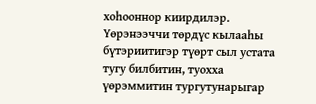хоһооннор киирдилэр. Үөрэнээччи төрдүс кылааһы бүтэриитигэр түөрт сыл устата тугу билбитин, туохха үөрэммитин тургутунарыгар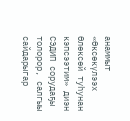анаммыт «Өксөкүлээх Өлөксөй туһунан кэпсээтим» диэн СЭДИП сорудаҕы толорор, салгыы сайдарыгар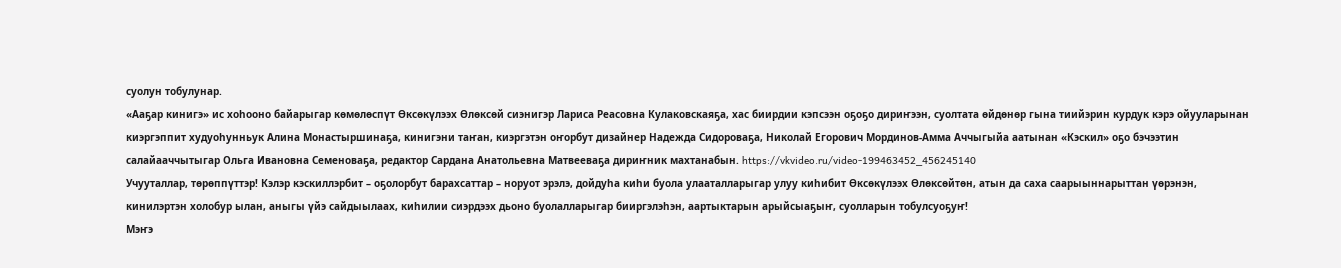суолун тобулунар.
«Ааҕар кинигэ» ис хоһооно байарыгар көмөлөспүт Өксөкүлээх Өлөксөй сиэнигэр Лариса Реасовна Кулаковскаяҕа, хас биирдии кэпсээн оҕоҕо дириҥээн, суолтата өйдөнөр гына тиийэрин курдук кэрэ ойууларынан киэргэппит худуоһунньук Алина Монастыршинаҕа, кинигэни таҥан, киэргэтэн оҥорбут дизайнер Надежда Сидороваҕа, Николай Егорович Мординов-Амма Аччыгыйа аатынан «Кэскил» оҕо бэчээтин салайааччытыгар Ольга Ивановна Семеноваҕа, редактор Сардана Анатольевна Матвееваҕа дириҥник махтанабын. https://vkvideo.ru/video-199463452_456245140
Учууталлар, төрөппүттэр! Кэлэр кэскиллэрбит – оҕолорбут барахсаттар – норуот эрэлэ, дойдуһа киһи буола улааталларыгар улуу киһибит Өксөкүлээх Өлөксөйтөн, атын да саха саарыыннарыттан үөрэнэн, кинилэртэн холобур ылан, аныгы үйэ сайдыылаах, киһилии сиэрдээх дьоно буолалларыгар бииргэлэһэн, аартыктарын арыйсыаҕыҥ, суолларын тобулсуоҕуҥ!
Мэҥэ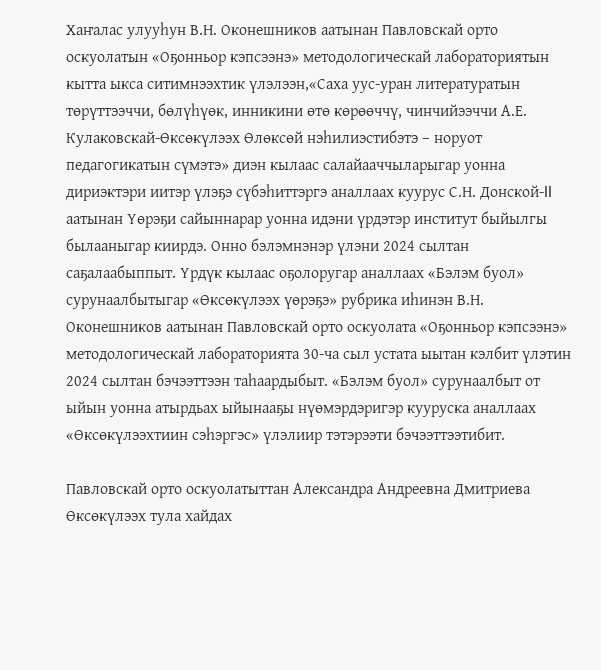Хаҥалас улууһун В.Н. Оконешников аатынан Павловскай орто оскуолатын «Оҕонньор кэпсээнэ» методологическай лабораториятын кытта ыкса ситимнээхтик үлэлээн,«Саха уус-уран литературатын төрүттээччи, бөлүһүөк, инникини өтө көрөөччү, чинчийээччи А.Е. Кулаковскай-Өксөкүлээх Өлөксөй нэһилиэстибэтэ – норуот педагогикатын сүмэтэ» диэн кылаас салайааччыларыгар уонна дириэктэри иитэр үлэҕэ сүбэһиттэргэ аналлаах куурус С.Н. Донской-II аатынан Үөрэҕи сайыннарар уонна идэни үрдэтэр институт быйылгы былааныгар киирдэ. Онно бэлэмнэнэр үлэни 2024 сылтан саҕалаабыппыт. Үрдүк кылаас оҕолоругар аналлаах «Бэлэм буол» сурунаалбытыгар «Өксөкүлээх үөрэҕэ» рубрика иһинэн В.Н. Оконешников аатынан Павловскай орто оскуолата «Оҕонньор кэпсээнэ» методологическай лабораторията 30-ча сыл устата ыытан кэлбит үлэтин 2024 сылтан бэчээттээн таһаардыбыт. «Бэлэм буол» сурунаалбыт от ыйын уонна атырдьах ыйынааҕы нүөмэрдэригэр кууруска аналлаах «Өксөкүлээхтиин сэһэргэс» үлэлиир тэтэрээти бэчээттээтибит.

Павловскай орто оскуолатыттан Александра Андреевна Дмитриева Өксөкүлээх тула хайдах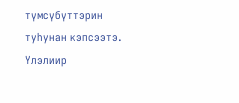түмсүбүттэрин туһунан кэпсээтэ. Үлэлиир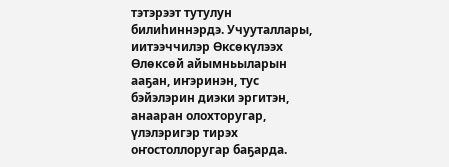тэтэрээт тутулун билиһиннэрдэ. Учууталлары, иитээччилэр Өксөкүлээх Өлөксөй айымньыларын ааҕан, иҥэринэн, тус бэйэлэрин диэки эргитэн, анааран олохторугар, үлэлэригэр тирэх оҥостоллоругар баҕарда.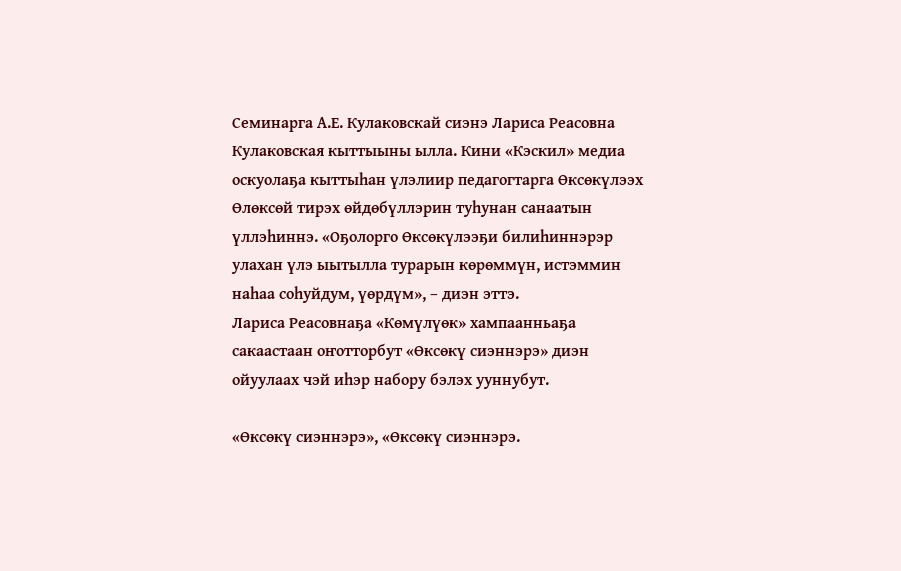Семинарга А.Е. Кулаковскай сиэнэ Лариса Реасовна Кулаковская кыттыыны ылла. Кини «Кэскил» медиа оскуолаҕа кыттыһан үлэлиир педагогтарга Өксөкүлээх Өлөксөй тирэх өйдөбүллэрин туһунан санаатын үллэһиннэ. «Оҕолорго Өксөкүлээҕи билиһиннэрэр улахан үлэ ыытылла турарын көрөммүн, истэммин наһаа соһуйдум, үөрдүм», – диэн эттэ.
Лариса Реасовнаҕа «Көмүлүөк» хампаанньаҕа сакаастаан оҥотторбут «Өксөкү сиэннэрэ» диэн ойуулаах чэй иһэр набору бэлэх ууннубут.

«Өксөкү сиэннэрэ», «Өксөкү сиэннэрэ.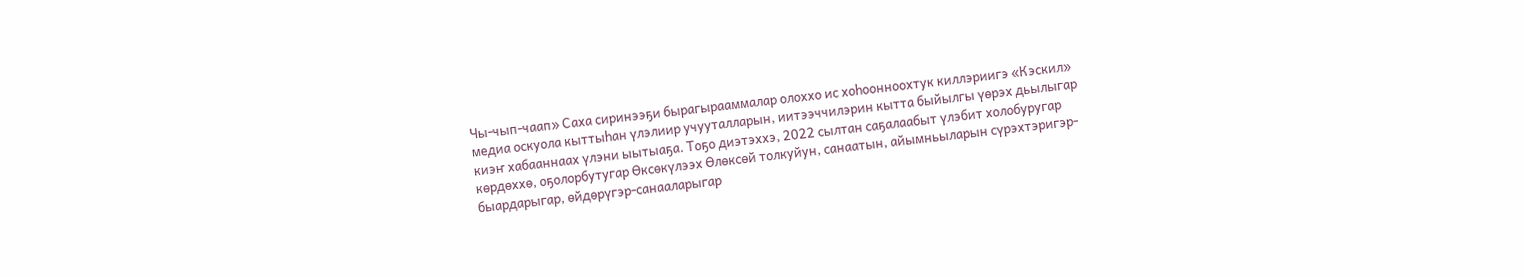Чы-чып-чаап» Саха сиринээҕи бырагырааммалар олоххо ис хоһоонноохтук киллэриигэ «Кэскил» медиа оскуола кыттыһан үлэлиир учууталларын, иитээччилэрин кытта быйылгы үөрэх дьылыгар киэҥ хабааннаах үлэни ыытыаҕа. Тоҕо диэтэххэ, 2022 сылтан саҕалаабыт үлэбит холобуругар көрдөххө, оҕолорбутугар Өксөкүлээх Өлөксөй толкуйун, санаатын, айымньыларын сүрэхтэригэр-быардарыгар, өйдөрүгэр-санааларыгар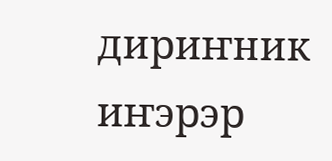дириҥник иҥэрэр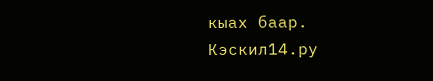кыах баар.
Кэскил14.ру